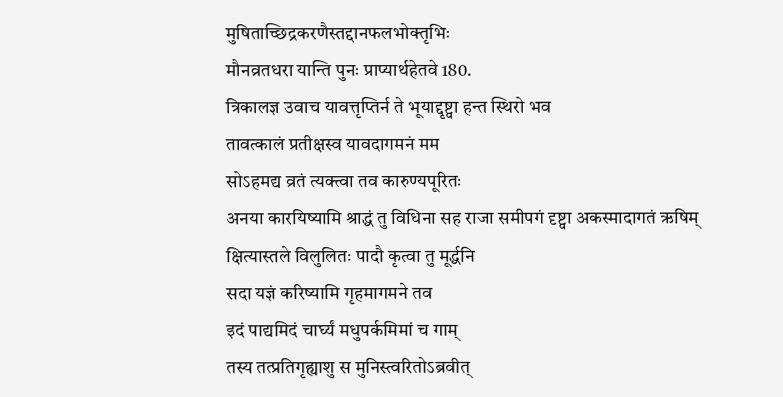मुषिताच्छिद्रकरणैस्तद्दानफलभोक्तृभिः
मौनव्रतधरा यान्ति पुनः प्राप्यार्थहेतवे 180.
त्रिकालज्ञ उवाच यावत्तृप्तिर्न ते भूयाद्दृष्ट्वा हन्त स्थिरो भव
तावत्कालं प्रतीक्षस्व यावदागमनं मम
सोऽहमद्य व्रतं त्यक्त्वा तव कारुण्यपूरितः
अनया कारयिष्यामि श्राद्धं तु विधिना सह राजा समीपगं दृष्ट्वा अकस्मादागतं ऋषिम्
क्षित्यास्तले विलुलितः पादौ कृत्वा तु मूर्द्धनि
सदा यज्ञं करिष्यामि गृहमागमने तव
इदं पाद्यमिदं चार्घ्यं मधुपर्कमिमां च गाम्
तस्य तत्प्रतिगृह्याशु स मुनिस्त्वरितोऽब्रवीत्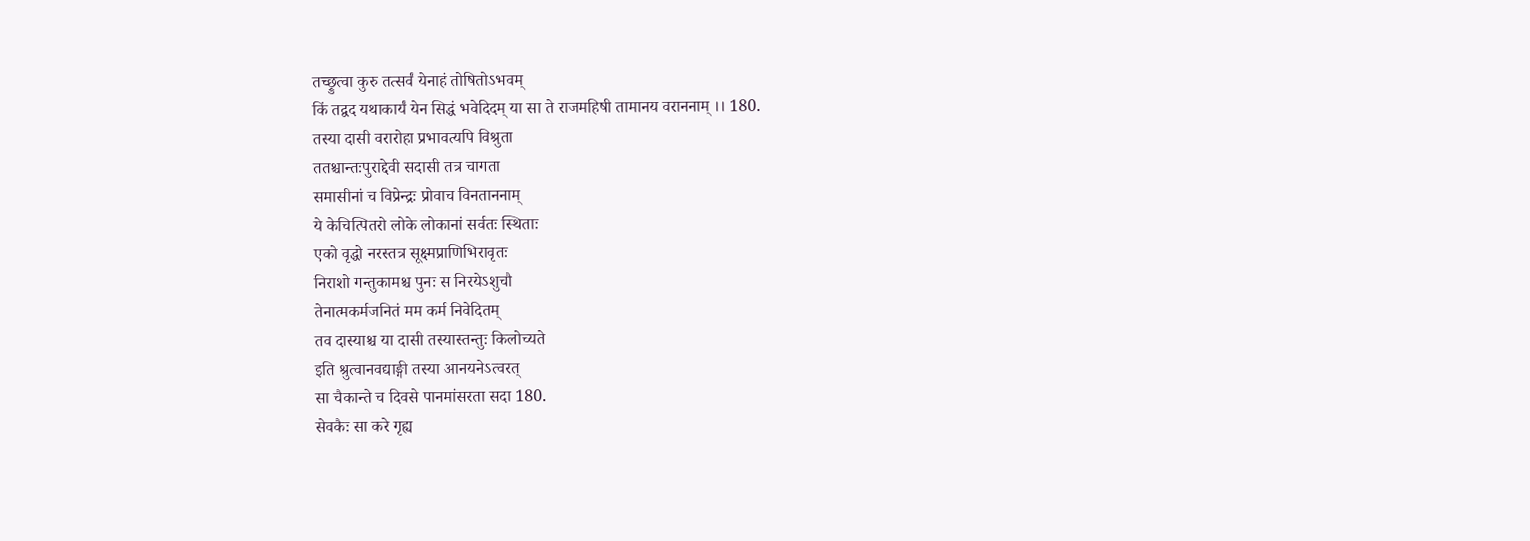तच्छ्रुत्वा कुरु तत्सर्वं येनाहं तोषितोऽभवम्
किं तद्वद यथाकार्यं येन सिद्धं भवेदिदम् या सा ते राजमहिषी तामानय वराननाम् ।। 180.
तस्या दासी वरारोहा प्रभावत्यपि विश्रुता
ततश्चान्तःपुराद्देवी सदासी तत्र चागता
समासीनां च विप्रेन्द्रः प्रोवाच विनताननाम्
ये केचित्पितरो लोके लोकानां सर्वतः स्थिताः
एको वृद्धो नरस्तत्र सूक्ष्मप्राणिभिरावृतः
निराशो गन्तुकामश्च पुनः स निरयेऽशुचौ
तेनात्मकर्मजनितं मम कर्म निवेदितम्
तव दास्याश्च या दासी तस्यास्तन्तुः किलोच्यते
इति श्रुत्वानवद्याङ्गी तस्या आनयनेऽत्वरत्
सा चैकान्ते च दिवसे पानमांसरता सदा 180.
सेवकैः सा करे गृह्य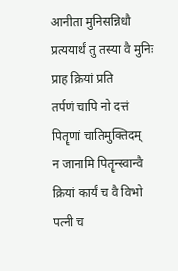आनीता मुनिसन्निधौ
प्रत्ययार्थं तु तस्या वै मुनिः प्राह क्रियां प्रति
तर्पणं चापि नो दत्तं पितॄणां चातिमुक्तिदम्
न जानामि पितॄन्स्वान्वै क्रियां कार्यं च वै विभो
पत्नी च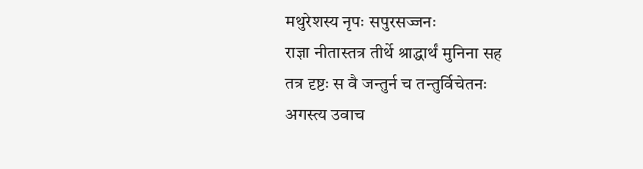मथुरेशस्य नृपः सपुरसज्जनः
राज्ञा नीतास्तत्र तीर्थे श्राद्धार्थं मुनिना सह
तत्र दृष्टः स वै जन्तुर्न च तन्तुर्विचेतनः
अगस्त्य उवाच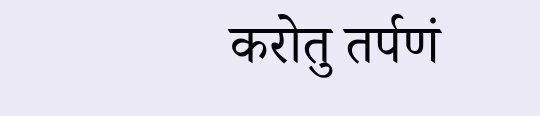करोतु तर्पणं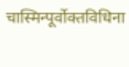चास्मिन्पूर्वोक्तविधिना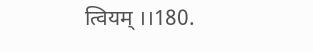त्वियम् ।।180.